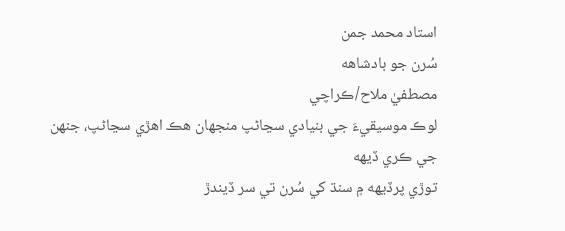استاد محمد جمن
سُرن جو بادشاهه
مصطفيٰ ملاح/ڪراچي
لوڪ موسيقيءَ جي بنيادي سڃاڻپ منجهان هڪ اهڙي سڃاڻپ، جنهن جي ڪري ڏيهه
توڙي پرڏيهه ۾ سنڌ کي سُرن تي سر ڏيندڙ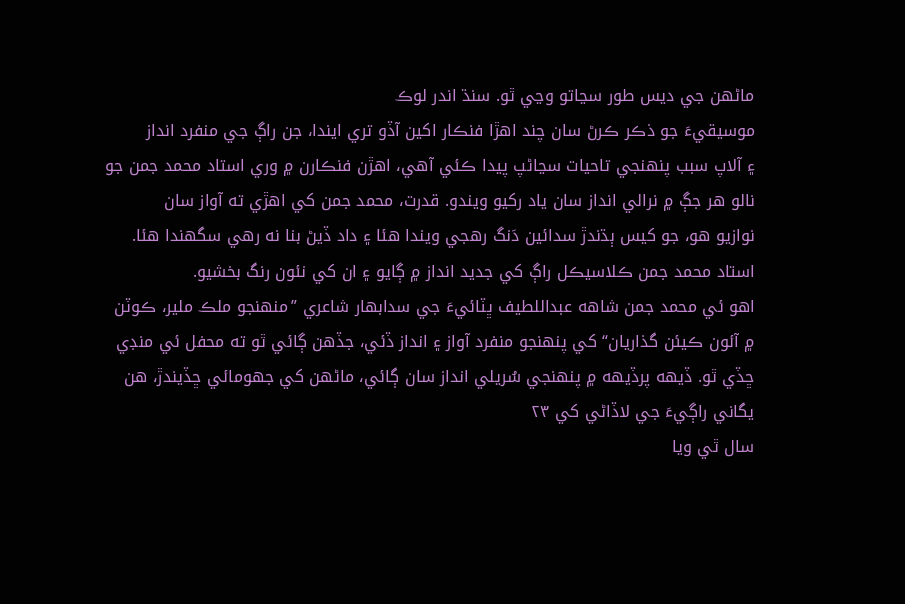ماڻهن جي ديس طور سڃاتو وڃي ٿو. سنڌ اندر لوڪ
موسيقيءَ جو ذڪر ڪرڻ سان چند اهڙا فنڪار اکين آڏو تري ايندا، جن راڳ جي منفرد انداز
۽ آلاپ سبب پنهنجي تاحيات سڃاڻپ پيدا ڪئي آهي، اهڙن فنڪارن ۾ وري استاد محمد جمن جو
نالو هر جڳ ۾ نرالي انداز سان ياد رکيو ويندو. قدرت، محمد جمن کي اهڙي ته آواز سان
نوازيو هو، جو کيس ٻڌندڙ سدائين دَنگ رهجي ويندا هئا ۽ داد ڏيڻ بنا نه رهي سگهندا هئا.
استاد محمد جمن ڪلاسيڪل راڳ کي جديد انداز ۾ ڳايو ۽ ان کي نئون رنگ بخشيو.
اهو ئي محمد جمن شاهه عبداللطيف ڀٽائيءَ جي سدابهار شاعري ”منهنجو ملڪ ملير، ڪوٽن
۾ آئون ڪيئن گذاريان“ کي پنهنجو منفرد آواز ۽ انداز ڏئي، جڏهن ڳائي ٿو ته محفل ئي منڊي
ڇڏي ٿو. ڏيهه پرڏيهه ۾ پنهنجي سُريلي انداز سان ڳائي، ماڻهن کي جهومائي ڇڏيندڙ، هن
يگاني راڳيءَ جي لاڏاڻي کي ۲۳
سال ٿي ويا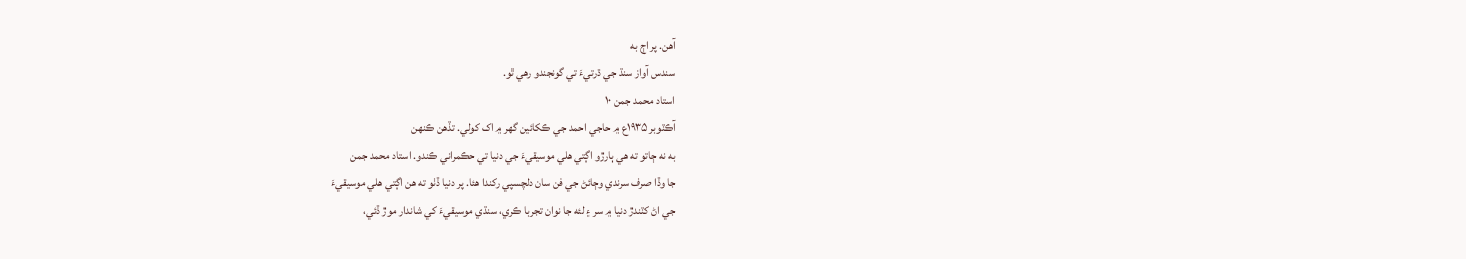آهن. پر اڄ به
سندس آواز سنڌ جي ڌرتيءَ تي گونجندو رهي ٿو.
استاد محمد جمن ۱۰
آڪٽوبر ۱۹۳۵ع ۾ حاجي احمد جي ڪکائين گهر ۾ اک کولي. تڏهن ڪنهن
به نه ڄاتو ته هي ٻارڙو اڳتي هلي موسيقيءَ جي دنيا تي حڪمراني ڪندو. استاد محمد جمن
جا وڏا صرف سرندي وڄائڻ جي فن سان دلچسپي رکندا هئا. پر دنيا ڏٺو ته هن اڳتي هلي موسيقيءَ
جي اڻ کٽندڙ دنيا ۾ سر ۽ لئه جا نوان تجربا ڪري، سنڌي موسيقيءَ کي شاندار موڙ ڏئي،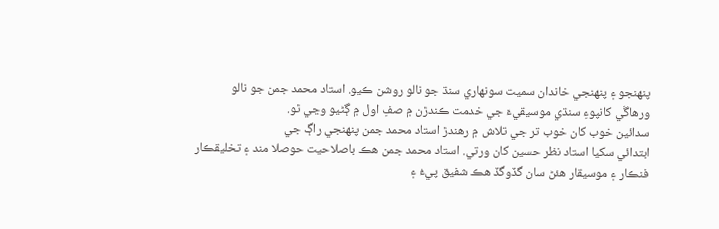پنهنجو ۽ پنهنجي خاندان سميت سونهاري سنڌ جو نالو روشن ڪيو. استاد محمد جمن جو نالو
ورهاڱي کانپوءِ سنڌي موسيقيءَ جي خدمت ڪندڙن ۾ صفِ اول ۾ ڳڻيو وڃي ٿو.
سدائين خوب کان خوب تر جي تلاش ۾ رهندڙ استاد محمد جمن پنهنجي راڳ جي
ابتدائي سکيا استاد نظر حسين کان ورتي. استاد محمد جمن هڪ باصلاحيت حوصلا مند ۽ تخليقڪار
فنڪار ۽ موسيقار هئڻ سان گڏوگڏ هڪ شفيق پيءُ ۽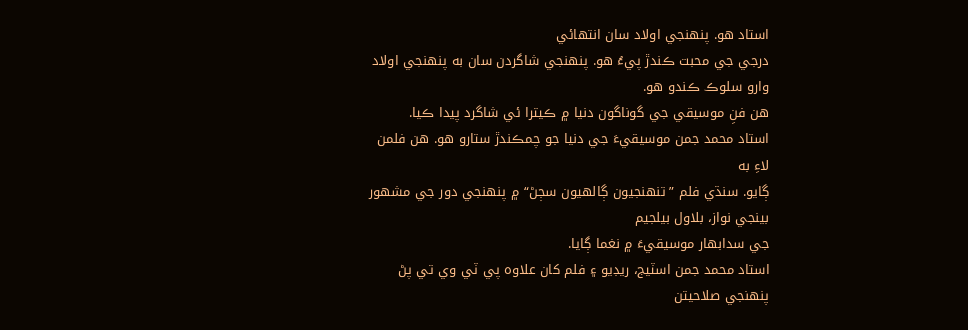استاد هو. پنهنجي اولاد سان انتهائي
درجي جي محبت ڪندڙ پيءُ هو. پنهنجي شاگردن سان به پنهنجي اولاد وارو سلوڪ ڪندو هو.
هن فنِ موسيقي جي گوناگون دنيا ۾ ڪيترا ئي شاگرد پيدا ڪيا.
استاد محمد جمن موسيقيءَ جي دنيا جو چمڪندڙ ستارو هو. هن فلمن لاءِ به
ڳايو. سنڌي فلم ”تنهنجيون ڳالهيون سڄڻ“ ۾ پنهنجي دور جي مشهور بينجي نواز، بلاول بيلجيم
جي سدابهار موسيقيءَ ۾ نغما ڳايا.
استاد محمد جمن اسٽيج، ريڊيو ۽ فلم کان علاوه پي ٽي وي تي پڻ پنهنجي صلاحيتن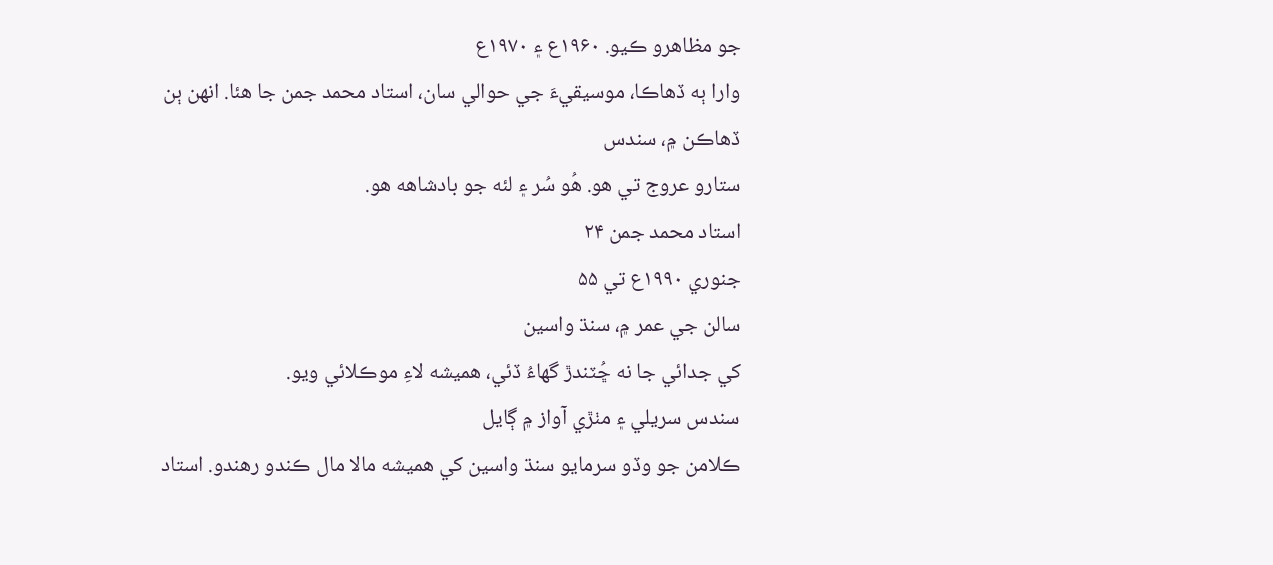جو مظاهرو ڪيو. ۱۹۶۰ع ۽ ۱۹۷۰ع
وارا ٻه ڏهاڪا، موسيقيءَ جي حوالي سان، استاد محمد جمن جا هئا. انهن ٻن ڏهاڪن ۾، سندس
ستارو عروج تي هو. هُو سُر ۽ لئه جو بادشاهه هو.
استاد محمد جمن ۲۴
جنوري ۱۹۹۰ع تي ۵۵
سالن جي عمر ۾، سنڌ واسين
کي جدائي جا نه ڇُٽندڙ گهاءُ ڏئي، هميشه لاءِ موڪلائي ويو.
سندس سريلي ۽ مٺڙي آواز ۾ ڳايل
ڪلامن جو وڏو سرمايو سنڌ واسين کي هميشه مالا مال ڪندو رهندو. استاد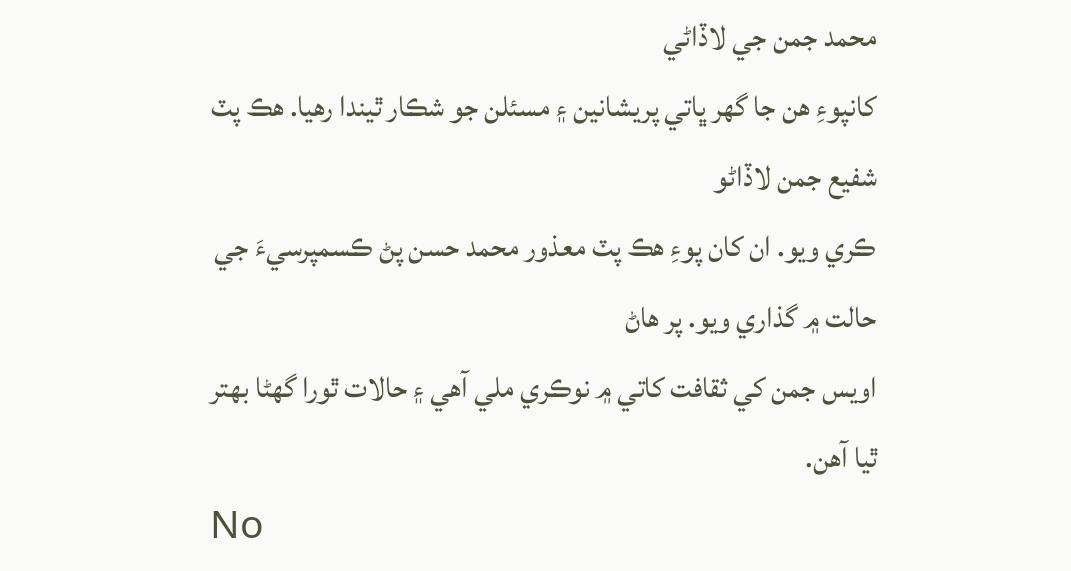محمد جمن جي لاڏاڻي
کانپوءِ هن جا گهر ڀاتي پريشانين ۽ مسئلن جو شڪار ٿيندا رهيا. هڪ پٽ شفيع جمن لاڏاڻو
ڪري ويو. ان کان پوءِ هڪ پٽ معذور محمد حسن پڻ ڪسمپرسيءَ جي حالت ۾ گذاري ويو. پر هاڻ
اويس جمن کي ثقافت کاتي ۾ نوڪري ملي آهي ۽ حالات ٿورا گهڻا بهتر ٿيا آهن.
No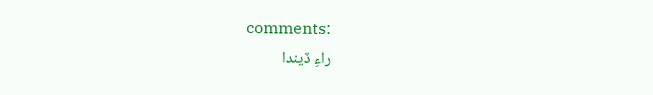comments:
راءِ ڏيندا